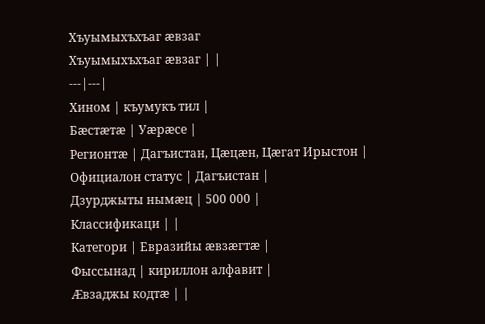Хъуымыхъхъаг æвзаг
Хъуымыхъхъаг æвзаг | |
---|---|
Хином | къумукъ тил |
Бæстæтæ | Уæрæсе |
Регионтæ | Дагъистан, Цæцæн, Цæгат Ирыстон |
Официалон статус | Дагъистан |
Дзурджыты нымæц | 500 000 |
Классификаци | |
Категори | Евразийы æвзæгтæ |
Фыссынад | кириллон алфавит |
Æвзаджы кодтæ | |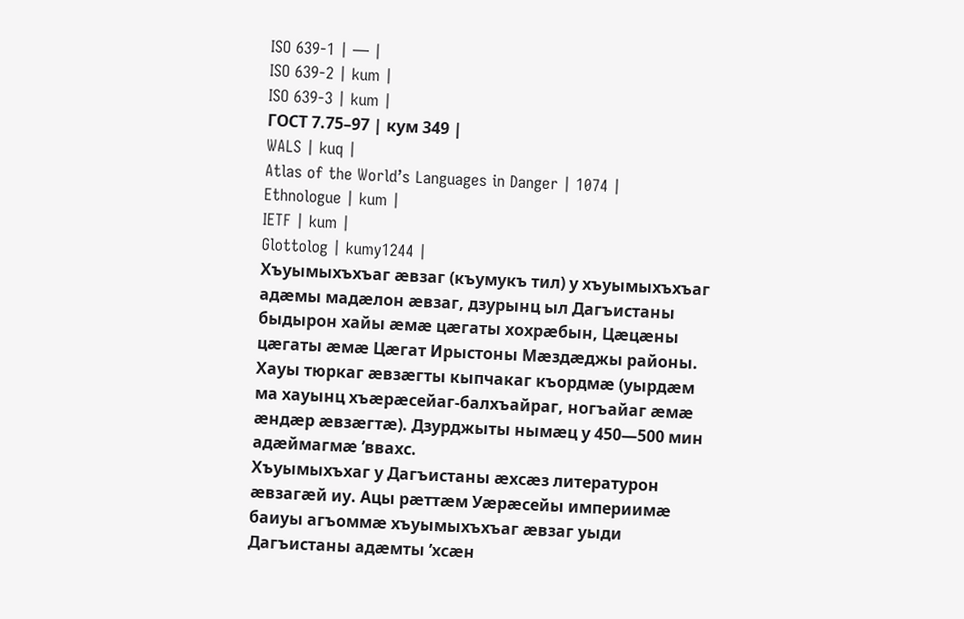ISO 639-1 | — |
ISO 639-2 | kum |
ISO 639-3 | kum |
ГОСТ 7.75–97 | кум 349 |
WALS | kuq |
Atlas of the World’s Languages in Danger | 1074 |
Ethnologue | kum |
IETF | kum |
Glottolog | kumy1244 |
Хъуымыхъхъаг æвзаг (къумукъ тил) у хъуымыхъхъаг адæмы мадæлон æвзаг, дзурынц ыл Дагъистаны быдырон хайы æмæ цæгаты хохрæбын, Цæцæны цæгаты æмæ Цæгат Ирыстоны Мæздæджы районы. Хауы тюркаг æвзæгты кыпчакаг къордмæ (уырдæм ма хауынц хъæрæсейаг-балхъайраг, ногъайаг æмæ æндæр æвзæгтæ). Дзурджыты нымæц у 450—500 мин адæймагмæ ’ввахс.
Хъуымыхъхаг у Дагъистаны æхсæз литературон æвзагæй иу. Ацы рæттæм Уæрæсейы империимæ баиуы агъоммæ хъуымыхъхъаг æвзаг уыди Дагъистаны адæмты ’хсæн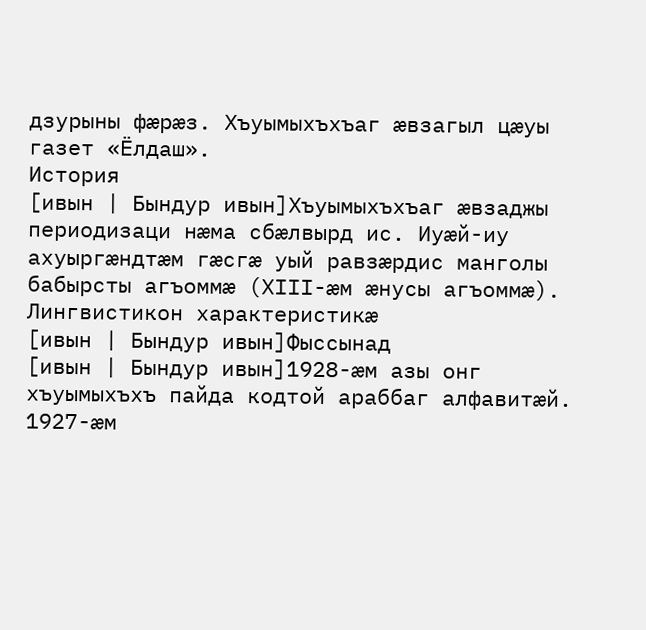дзурыны фæрæз. Хъуымыхъхъаг æвзагыл цæуы газет «Ёлдаш».
История
[ивын | Бындур ивын]Хъуымыхъхъаг æвзаджы периодизаци нæма сбæлвырд ис. Иуæй-иу ахуыргæндтæм гæсгæ уый равзæрдис манголы бабырсты агъоммæ (XIII-æм æнусы агъоммæ).
Лингвистикон характеристикæ
[ивын | Бындур ивын]Фыссынад
[ивын | Бындур ивын]1928-æм азы онг хъуымыхъхъ пайда кодтой араббаг алфавитæй. 1927-æм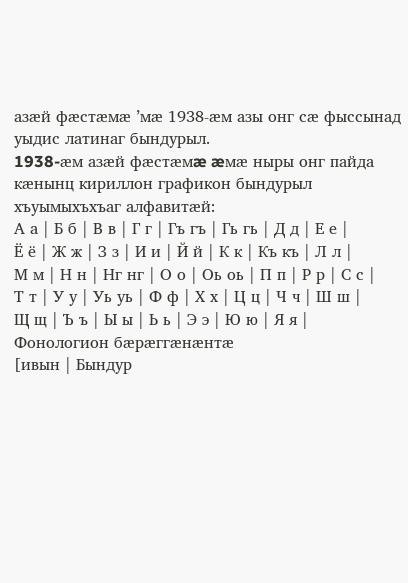азæй фæстæмæ ’мæ 1938-æм азы онг сæ фыссынад уыдис латинаг бындурыл.
1938-æм азæй фæстæмæ æмæ ныры онг пайда кæнынц кириллон графикон бындурыл хъуымыхъхъаг алфавитæй:
А а | Б б | В в | Г г | Гъ гъ | Гь гь | Д д | Е е |
Ё ё | Ж ж | З з | И и | Й й | К к | Къ къ | Л л |
М м | Н н | Нг нг | О о | Оь оь | П п | Р р | С с |
Т т | У у | Уь уь | Ф ф | Х х | Ц ц | Ч ч | Ш ш |
Щ щ | Ъ ъ | Ы ы | Ь ь | Э э | Ю ю | Я я |
Фонологион бæрæггæнæнтæ
[ивын | Бындур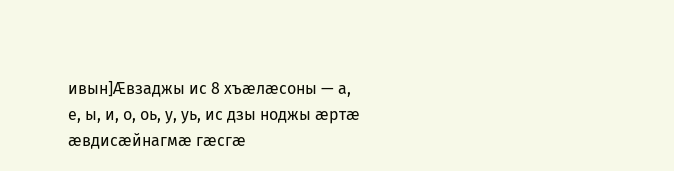ивын]Æвзаджы ис 8 хъæлæсоны — а, е, ы, и, о, оь, у, уь, ис дзы ноджы æртæ æвдисæйнагмæ гæсгæ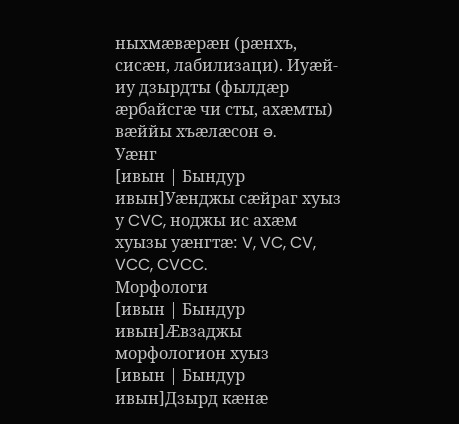ныхмæвæрæн (рæнхъ, сисæн, лабилизаци). Иуæй-иу дзырдты (фылдæр æрбайсгæ чи сты, ахæмты) вæййы хъæлæсон ə.
Уæнг
[ивын | Бындур ивын]Уæнджы сæйраг хуыз у CVC, ноджы ис ахæм хуызы уæнгтæ: V, VC, CV, VCC, CVCC.
Морфологи
[ивын | Бындур ивын]Æвзаджы морфологион хуыз
[ивын | Бындур ивын]Дзырд кæнæ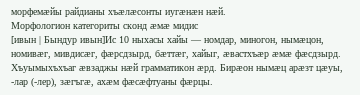морфемæйы райдианы хъæлæсонты иугæнæн нæй.
Морфологион категориты сконд æмæ мидис
[ивын | Бындур ивын]Ис 10 ныхасы хайы — номдар, миногон, нымæцон, номивæг, мивдисæг, фæрсдзырд, бæттæг, хайыг, æвастхъæр æмæ фæсдзырд.
Хъуымыхъхъаг æвзаджы нæй грамматикон æрд. Бирæон нымæц арæзт цæуы, -лар (-лер), зæгъгæ, ахæм фæсæфтуаны фæрцы.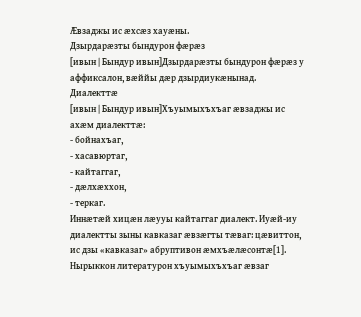Æвзаджы ис æхсæз хауæны.
Дзырдарæзты бындурон фæрæз
[ивын | Бындур ивын]Дзырдарæзты бындурон фæрæз у аффиксалон, вæййы дæр дзырдиукæнынад.
Диалекттæ
[ивын | Бындур ивын]Хъуымыхъхъаг æвзаджы ис ахæм диалекттæ:
- бойнахъаг,
- хасавюртаг,
- кайтаггаг,
- дæлхæххон,
- теркаг.
Иннæтæй хицæн лæууы кайтаггаг диалект. Иуæй-иу диалектты зыны кавказаг æвзæгты тæваг: цæвиттон, ис дзы «кавказаг» абруптивон æмхъæлæсонтæ[1].
Нырыккон литературон хъуымыхъхъаг æвзаг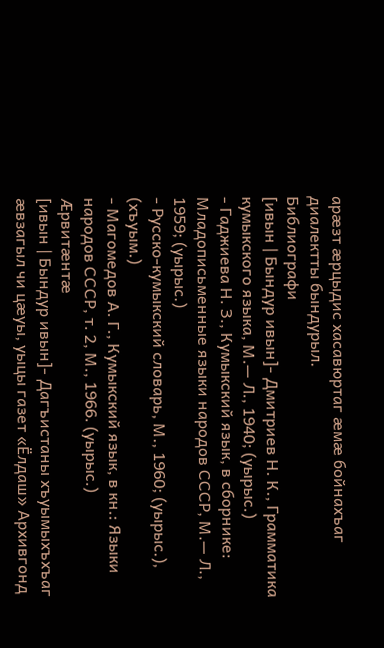арæзт æрцыдис хасавюртаг æмæ бойнахъаг диалектты бындурыл.
Библиографи
[ивын | Бындур ивын]- Дмитриев Н. К., Грамматика кумыкского языка, М.— Л., 1940; (уырыс.)
- Гаджиева Н. З., Кумыкский язык, в сборнике: Младописьменные языки народов СССР, М.— Л., 1959; (уырыс.)
- Русско-кумыкский словарь, М., 1960; (уырыс.), (хъуым.)
- Магомедов А. Г., Кумыкский язык, в кн.: Языки народов СССР, т. 2, М., 1966. (уырыс.)
Æрвитæнтæ
[ивын | Бындур ивын]- Дагъистаны хъуымыхъхъаг æвзагыл чи цæуы, уыцы газет «Ёлдаш» Архивгонд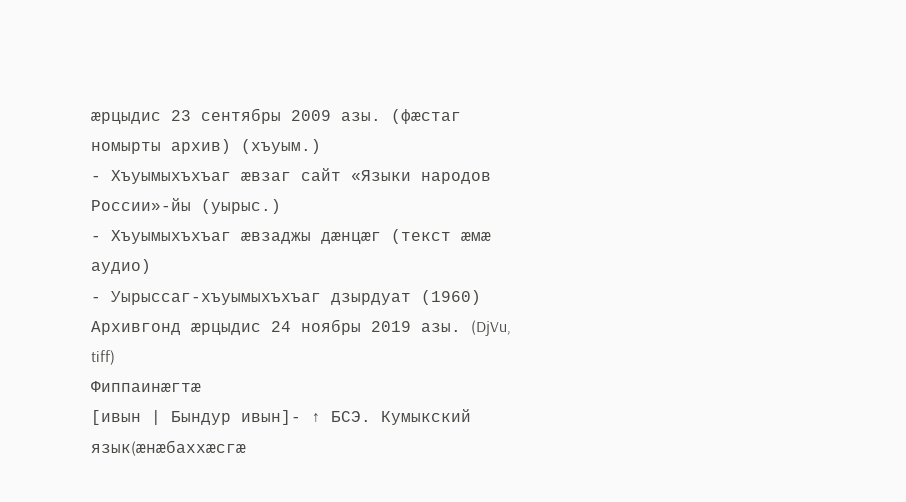æрцыдис 23 сентябры 2009 азы. (фæстаг номырты архив) (хъуым.)
- Хъуымыхъхъаг æвзаг сайт «Языки народов России»-йы (уырыс.)
- Хъуымыхъхъаг æвзаджы дæнцæг (текст æмæ аудио)
- Уырыссаг-хъуымыхъхъаг дзырдуат (1960) Архивгонд æрцыдис 24 ноябры 2019 азы. (DjVu, tiff)
Фиппаинæгтæ
[ивын | Бындур ивын]- ↑ БСЭ. Кумыкский язык(æнæбаххæсгæ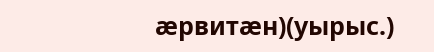æрвитæн)(уырыс.)